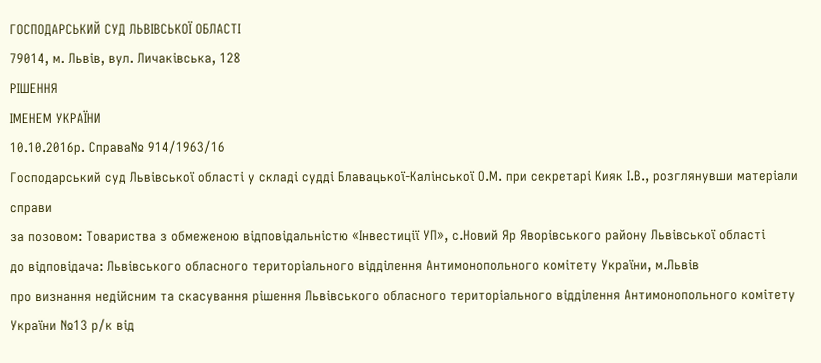ГОСПОДАРСЬКИЙ СУД ЛЬВІВСЬКОЇ ОБЛАСТІ
79014, м. Львів, вул. Личаківська, 128
РІШЕННЯ
ІМЕНЕМ УКРАЇНИ
10.10.2016р. Справа№ 914/1963/16
Господарський суд Львівської області у складі судді Блавацької-Калінської О.М. при секретарі Кияк І.В., розглянувши матеріали справи
за позовом: Товариства з обмеженою відповідальністю «Інвестиції УП», с.Новий Яр Яворівського району Львівської області
до відповідача: Львівського обласного територіального відділення Антимонопольного комітету України, м.Львів
про визнання недійсним та скасування рішення Львівського обласного територіального відділення Антимонопольного комітету України №13 р/к від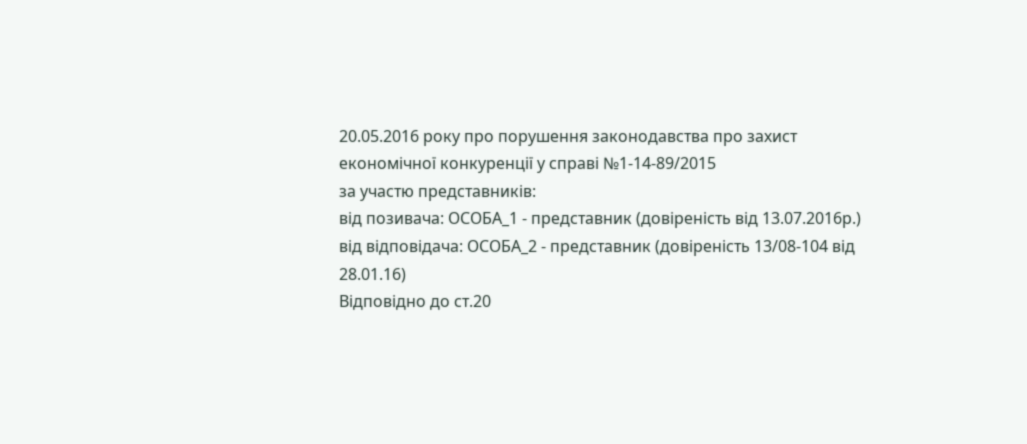20.05.2016 року про порушення законодавства про захист економічної конкуренції у справі №1-14-89/2015
за участю представників:
від позивача: ОСОБА_1 - представник (довіреність від 13.07.2016р.)
від відповідача: ОСОБА_2 - представник (довіреність 13/08-104 від 28.01.16)
Відповідно до ст.20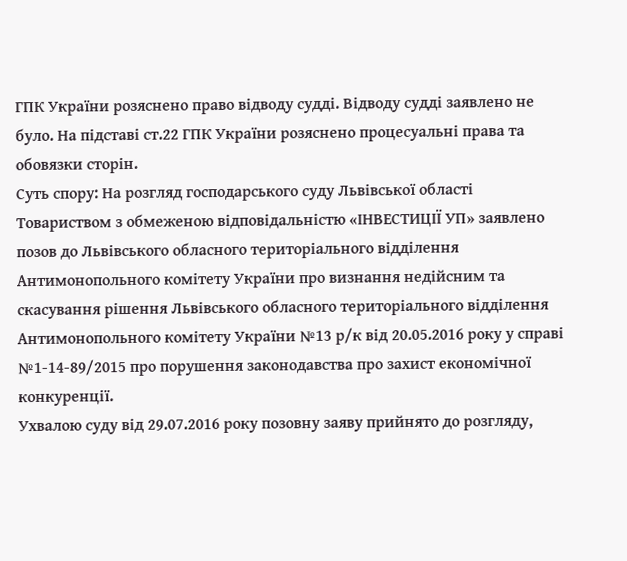ГПК України розяснено право відводу судді. Відводу судді заявлено не було. На підставі ст.22 ГПК України розяснено процесуальні права та обовязки сторін.
Суть спору: На розгляд господарського суду Львівської області Товариством з обмеженою відповідальністю «ІНВЕСТИЦІЇ УП» заявлено позов до Львівського обласного територіального відділення Антимонопольного комітету України про визнання недійсним та скасування рішення Львівського обласного територіального відділення Антимонопольного комітету України №13 р/к від 20.05.2016 року у справі №1-14-89/2015 про порушення законодавства про захист економічної конкуренції.
Ухвалою суду від 29.07.2016 року позовну заяву прийнято до розгляду,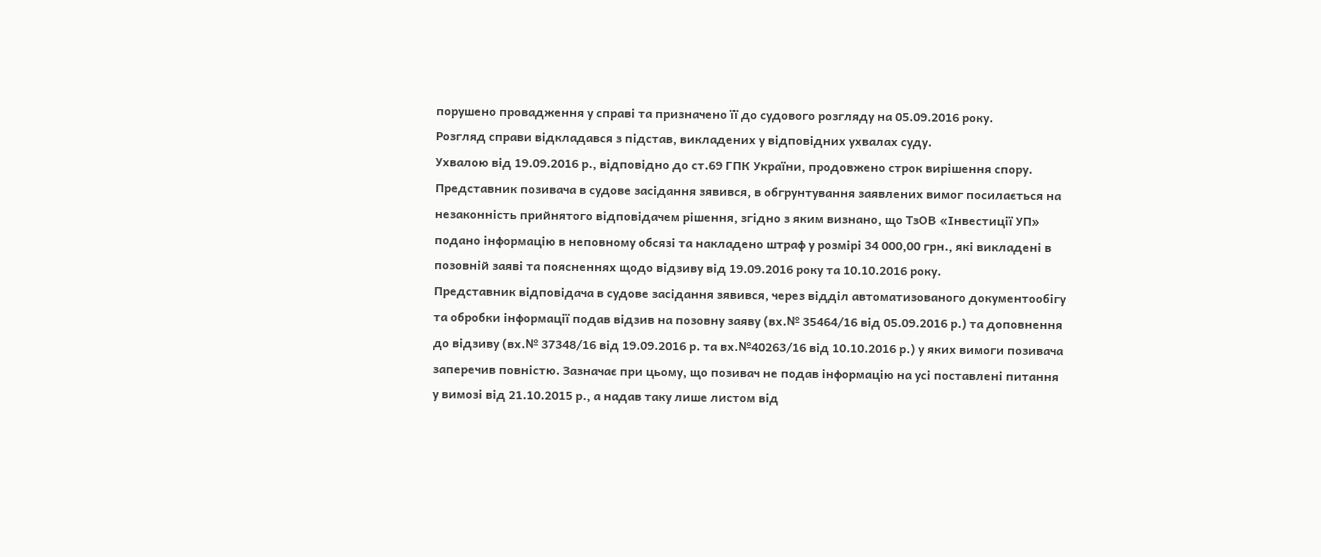порушено провадження у справі та призначено її до судового розгляду на 05.09.2016 року.
Розгляд справи відкладався з підстав, викладених у відповідних ухвалах суду.
Ухвалою від 19.09.2016 р., відповідно до ст.69 ГПК України, продовжено строк вирішення спору.
Представник позивача в судове засідання зявився, в обгрунтування заявлених вимог посилається на незаконність прийнятого відповідачем рішення, згідно з яким визнано, що ТзОВ «Інвестиції УП» подано інформацію в неповному обсязі та накладено штраф у розмірі 34 000,00 грн., які викладені в позовній заяві та поясненнях щодо відзиву від 19.09.2016 року та 10.10.2016 року.
Представник відповідача в судове засідання зявився, через відділ автоматизованого документообігу та обробки інформації подав відзив на позовну заяву (вх.№ 35464/16 від 05.09.2016 р.) та доповнення до відзиву (вх.№ 37348/16 від 19.09.2016 р. та вх.№40263/16 від 10.10.2016 р.) у яких вимоги позивача заперечив повністю. Зазначає при цьому, що позивач не подав інформацію на усі поставлені питання у вимозі від 21.10.2015 р., а надав таку лише листом від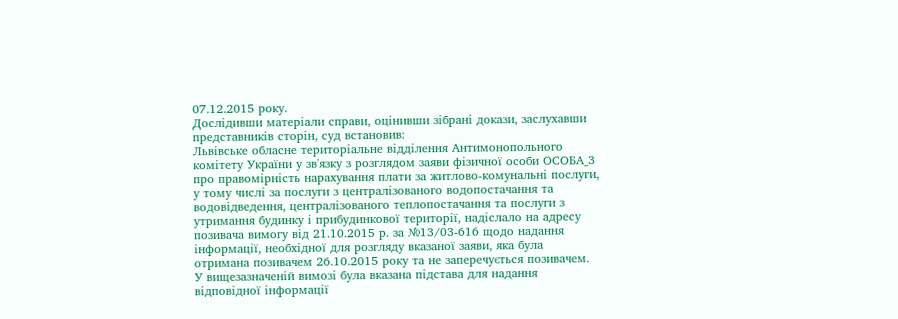07.12.2015 року.
Дослідивши матеріали справи, оцінивши зібрані докази, заслухавши представників сторін, суд встановив:
Львівське обласне територіальне відділення Антимонопольного комітету України у зв'язку з розглядом заяви фізичної особи ОСОБА_3 про правомірність нарахування плати за житлово-комунальні послуги, у тому числі за послуги з централізованого водопостачання та водовідведення, централізованого теплопостачання та послуги з утримання будинку і прибудинкової території, надіслало на адресу позивача вимогу від 21.10.2015 р. за №13/03-616 щодо надання інформації, необхідної для розгляду вказаної заяви, яка була отримана позивачем 26.10.2015 року та не заперечується позивачем.
У вищезазначеній вимозі була вказана підстава для надання відповідної інформації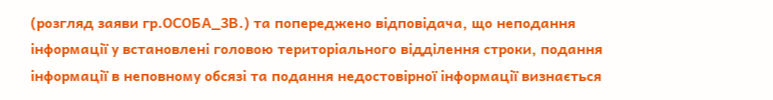(розгляд заяви гр.ОСОБА_3В.) та попереджено відповідача, що неподання інформації у встановлені головою територіального відділення строки, подання інформації в неповному обсязі та подання недостовірної інформації визнається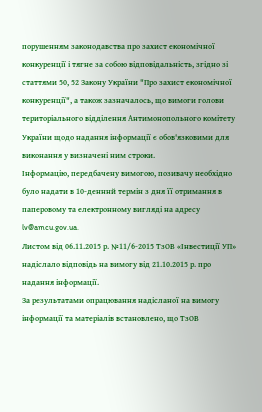порушенням законодавства про захист економічної конкуренції і тягне за собою відповідальність, згідно зі статтями 50, 52 Закону України "Про захист економічної конкуренції", а також зазначалось, що вимоги голови територіального відділення Антимонопольного комітету України щодо надання інформації є обов'язковими для виконання у визначені ним строки.
Інформацію, передбачену вимогою, позивачу необхідно було надати в 10-денннй термін з дня її отримання в паперовому та електронному вигляді на адресу lv@amcu.gov.ua.
Листом від 06.11.2015 р. №11/6-2015 ТзОВ «Інвестиції УП» надіслало відповідь на вимогу від 21.10.2015 р. про надання інформації.
За результатами опрацювання надісланої на вимогу інформації та матеріалів встановлено, що ТзОВ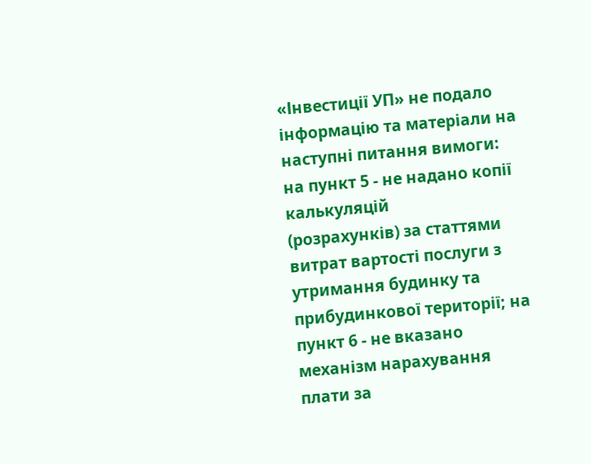«Інвестиції УП» не подало інформацію та матеріали на наступні питання вимоги: на пункт 5 - не надано копії калькуляцій
(розрахунків) за статтями витрат вартості послуги з утримання будинку та прибудинкової території; на пункт 6 - не вказано механізм нарахування плати за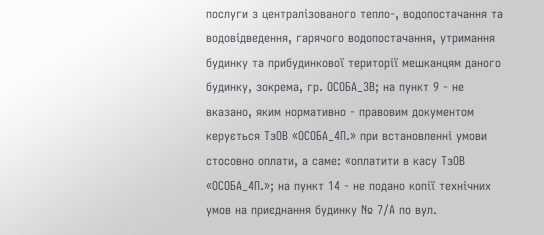послуги з централізованого тепло-, водопостачання та водовідведення, гарячого водопостачання, утримання будинку та прибудинкової території мешканцям даного будинку, зокрема, гр. ОСОБА_3В; на пункт 9 - не вказано, яким нормативно - правовим документом керується ТзОВ «ОСОБА_4П.» при встановленні умови стосовно оплати, а саме: «оплатити в касу ТзОВ «ОСОБА_4П.»; на пункт 14 - не подано копії технічних умов на приєднання будинку № 7/А по вул.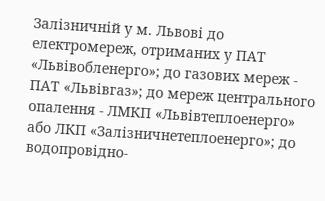Залізничній у м. Львові до електромереж, отриманих у ПАТ «Львівобленерго»; до газових мереж - ПАТ «Львівгаз»; до мереж центрального опалення - ЛМКП «Львівтеплоенерго» або ЛКП «Залізничнетеплоенерго»; до водопровідно-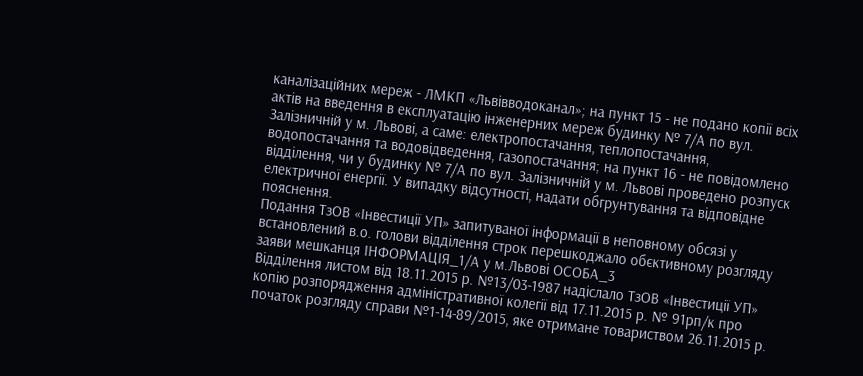каналізаційних мереж - ЛМКП «Львівводоканал»; на пункт 15 - не подано копії всіх актів на введення в експлуатацію інженерних мереж будинку № 7/А по вул. Залізничній у м. Львові, а саме: електропостачання, теплопостачання, водопостачання та водовідведення, газопостачання; на пункт 16 - не повідомлено відділення, чи у будинку № 7/А по вул. Залізничній у м. Львові проведено розпуск електричної енергії. У випадку відсутності, надати обгрунтування та відповідне пояснення.
Подання ТзОВ «Інвестиції УП» запитуваної інформації в неповному обсязі у встановлений в.о. голови відділення строк перешкоджало обєктивному розгляду заяви мешканця ІНФОРМАЦІЯ_1/А у м.Львові ОСОБА_3
Відділення листом від 18.11.2015 р. №13/03-1987 надіслало ТзОВ «Інвестиції УП» копію розпорядження адміністративної колегії від 17.11.2015 р. № 91рп/к про початок розгляду справи №1-14-89/2015, яке отримане товариством 26.11.2015 р.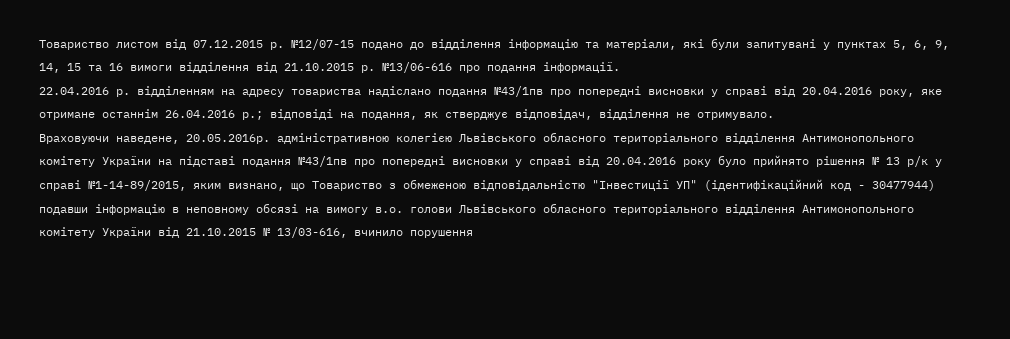Товариство листом від 07.12.2015 р. №12/07-15 подано до відділення інформацію та матеріали, які були запитувані у пунктах 5, 6, 9, 14, 15 та 16 вимоги відділення від 21.10.2015 р. №13/06-616 про подання інформації.
22.04.2016 р. відділенням на адресу товариства надіслано подання №43/1пв про попередні висновки у справі від 20.04.2016 року, яке отримане останнім 26.04.2016 р.; відповіді на подання, як стверджує відповідач, відділення не отримувало.
Враховуючи наведене, 20.05.2016р. адміністративною колегією Львівського обласного територіального відділення Антимонопольного комітету України на підставі подання №43/1пв про попередні висновки у справі від 20.04.2016 року було прийнято рішення № 13 р/к у справі №1-14-89/2015, яким визнано, що Товариство з обмеженою відповідальністю "Інвестиції УП" (ідентифікаційний код - 30477944) подавши інформацію в неповному обсязі на вимогу в.о. голови Львівського обласного територіального відділення Антимонопольного комітету України від 21.10.2015 № 13/03-616, вчинило порушення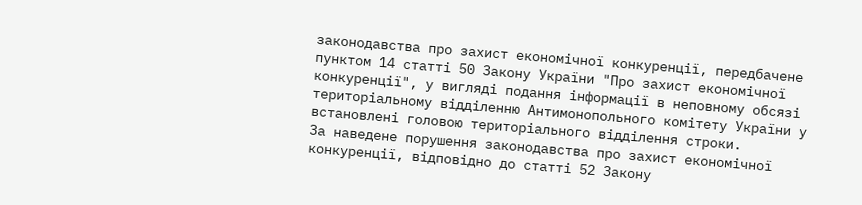законодавства про захист економічної конкуренції, передбачене пунктом 14 статті 50 Закону України "Про захист економічної конкуренції", у вигляді подання інформації в неповному обсязі територіальному відділенню Антимонопольного комітету України у встановлені головою територіального відділення строки.
За наведене порушення законодавства про захист економічної конкуренції, відповідно до статті 52 Закону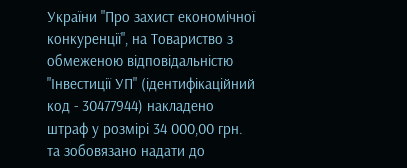України "Про захист економічної конкуренції", на Товариство з обмеженою відповідальністю "Інвестиції УП" (ідентифікаційний код - 30477944) накладено штраф у розмірі 34 000,00 грн. та зобовязано надати до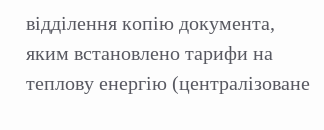відділення копію документа, яким встановлено тарифи на теплову енергію (централізоване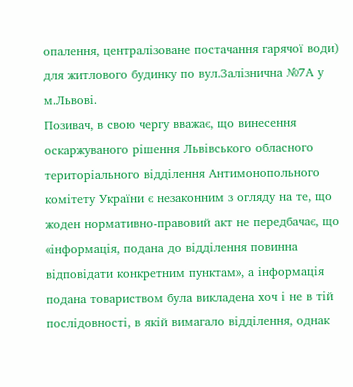опалення, централізоване постачання гарячої води) для житлового будинку по вул.Залізнична №7А у м.Львові.
Позивач, в свою чергу вважає, що винесення оскаржуваного рішення Львівського обласного територіального відділення Антимонопольного комітету України є незаконним з огляду на те, що жоден нормативно-правовий акт не передбачає, що «інформація, подана до відділення повинна відповідати конкретним пунктам», а інформація подана товариством була викладена хоч і не в тій послідовності, в якій вимагало відділення, однак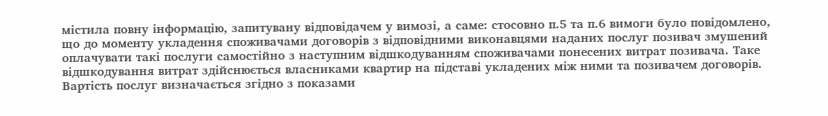містила повну інформацію, запитувану відповідачем у вимозі, а саме: стосовно п.5 та п.6 вимоги було повідомлено, що до моменту укладення споживачами договорів з відповідними виконавцями наданих послуг позивач змушений оплачувати такі послуги самостійно з наступним відшкодуванням споживачами понесених витрат позивача. Таке відшкодування витрат здійснюється власниками квартир на підставі укладених між ними та позивачем договорів. Вартість послуг визначається згідно з показами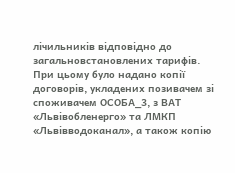лічильників відповідно до загальновстановлених тарифів. При цьому було надано копії договорів, укладених позивачем зі споживачем ОСОБА_3, з ВАТ «Львівобленерго» та ЛМКП «Львівводоканал», а також копію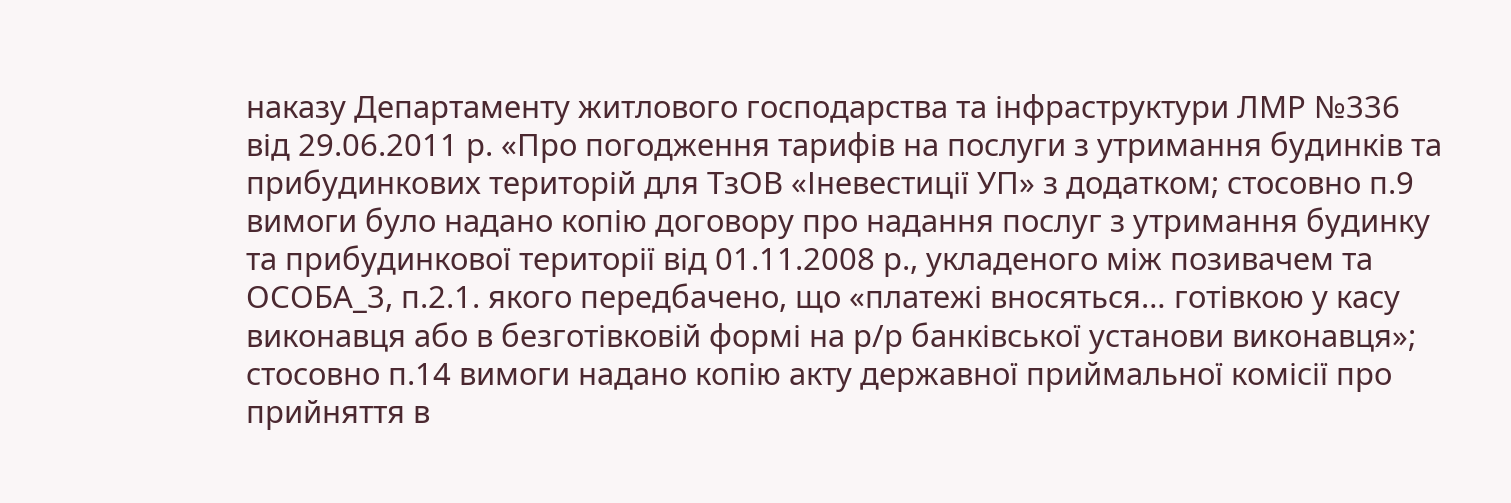наказу Департаменту житлового господарства та інфраструктури ЛМР №336 від 29.06.2011 р. «Про погодження тарифів на послуги з утримання будинків та прибудинкових територій для ТзОВ «Іневестиції УП» з додатком; стосовно п.9 вимоги було надано копію договору про надання послуг з утримання будинку та прибудинкової території від 01.11.2008 р., укладеного між позивачем та ОСОБА_3, п.2.1. якого передбачено, що «платежі вносяться… готівкою у касу виконавця або в безготівковій формі на р/р банківської установи виконавця»; стосовно п.14 вимоги надано копію акту державної приймальної комісії про прийняття в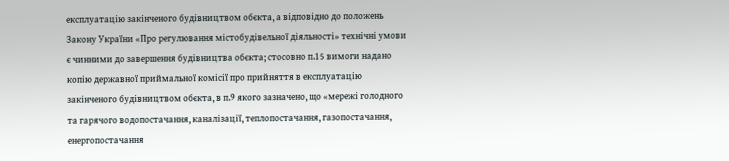експлуатацію закінченого будівництвом обєкта, а відповідно до положень Закону України «Про регулювання містобудівельної діяльності» технічні умови є чинними до завершення будівництва обєкта; стосовно п.15 вимоги надано копію державної приймальної комісії про прийняття в експлуатацію закінченого будівництвом обєкта, в п.9 якого зазначено, що «мережі голодного та гарячого водопостачання, каналізації, теплопостачання, газопостачання, енергопостачання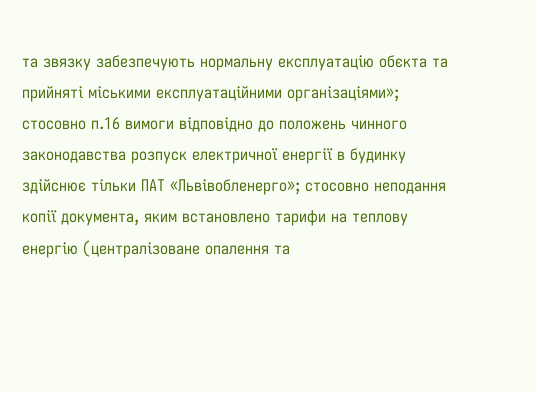та звязку забезпечують нормальну експлуатацію обєкта та прийняті міськими експлуатаційними організаціями»; стосовно п.16 вимоги відповідно до положень чинного законодавства розпуск електричної енергії в будинку здійснює тільки ПАТ «Львівобленерго»; стосовно неподання копії документа, яким встановлено тарифи на теплову енергію (централізоване опалення та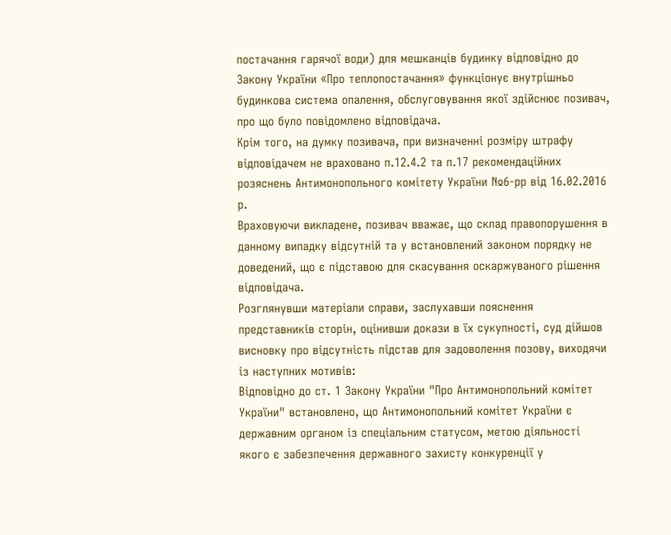постачання гарячої води) для мешканців будинку відповідно до Закону України «Про теплопостачання» функціонує внутрішньо будинкова система опалення, обслуговування якої здійснює позивач, про що було повідомлено відповідача.
Крім того, на думку позивача, при визначенні розміру штрафу відповідачем не враховано п.12.4.2 та п.17 рекомендаційних розяснень Антимонопольного комітету України №6-рр від 16.02.2016 р.
Враховуючи викладене, позивач вважає, що склад правопорушення в данному випадку відсутній та у встановлений законом порядку не доведений, що є підставою для скасування оскаржуваного рішення відповідача.
Розглянувши матеріали справи, заслухавши пояснення представників сторін, оцінивши докази в їх сукупності, суд дійшов висновку про відсутність підстав для задоволення позову, виходячи із наступних мотивів:
Відповідно до ст. 1 Закону України "Про Антимонопольний комітет України" встановлено, що Антимонопольний комітет України є державним органом із спеціальним статусом, метою діяльності якого є забезпечення державного захисту конкуренції у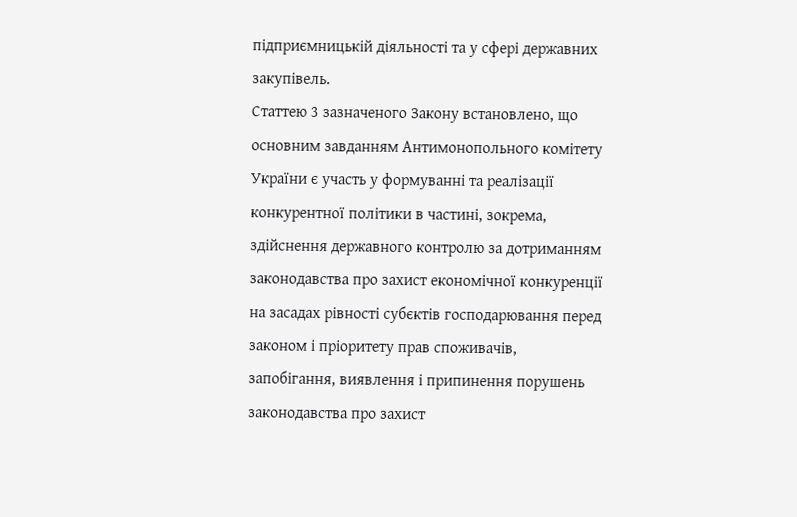підприємницькій діяльності та у сфері державних закупівель.
Статтею 3 зазначеного Закону встановлено, що основним завданням Антимонопольного комітету України є участь у формуванні та реалізації конкурентної політики в частині, зокрема, здійснення державного контролю за дотриманням законодавства про захист економічної конкуренції на засадах рівності субєктів господарювання перед законом і пріоритету прав споживачів, запобігання, виявлення і припинення порушень законодавства про захист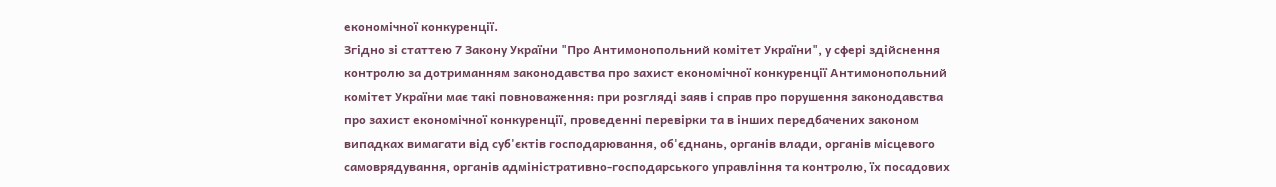економічної конкуренції.
Згідно зі статтею 7 Закону України "Про Антимонопольний комітет України", у сфері здійснення контролю за дотриманням законодавства про захист економічної конкуренції Антимонопольний комітет України має такі повноваження: при розгляді заяв і справ про порушення законодавства про захист економічної конкуренції, проведенні перевірки та в інших передбачених законом випадках вимагати від суб'єктів господарювання, об'єднань, органів влади, органів місцевого самоврядування, органів адміністративно-господарського управління та контролю, їх посадових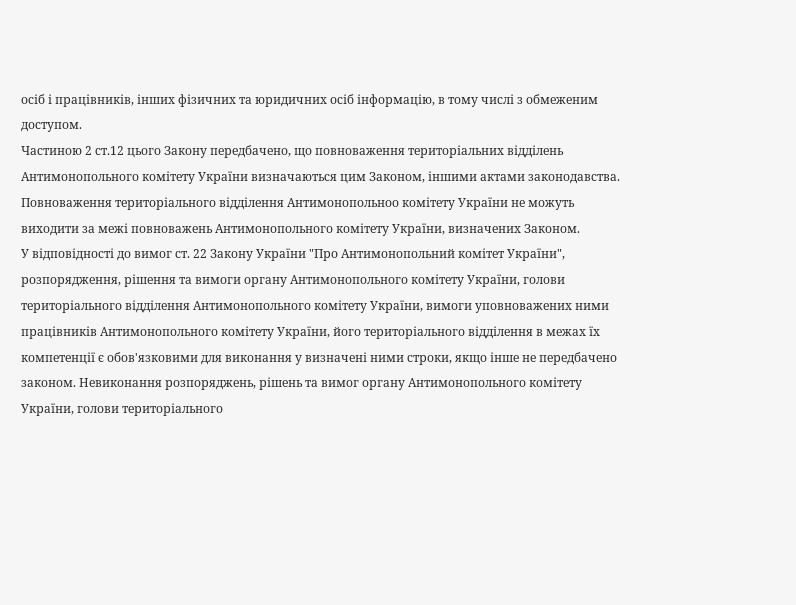осіб і працівників, інших фізичних та юридичних осіб інформацію, в тому числі з обмеженим доступом.
Частиною 2 ст.12 цього Закону передбачено, що повноваження територіальних відділень Антимонопольного комітету України визначаються цим Законом, іншими актами законодавства. Повноваження територіального відділення Антимонопольноо комітету України не можуть виходити за межі повноважень Антимонопольного комітету України, визначених Законом.
У відповідності до вимог ст. 22 Закону України "Про Антимонопольний комітет України", розпорядження, рішення та вимоги органу Антимонопольного комітету України, голови територіального відділення Антимонопольного комітету України, вимоги уповноважених ними працівників Антимонопольного комітету України, його територіального відділення в межах їх компетенції є обов'язковими для виконання у визначені ними строки, якщо інше не передбачено законом. Невиконання розпоряджень, рішень та вимог органу Антимонопольного комітету України, голови територіального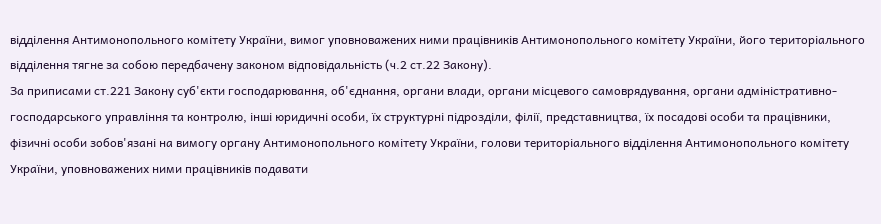відділення Антимонопольного комітету України, вимог уповноважених ними працівників Антимонопольного комітету України, його територіального відділення тягне за собою передбачену законом відповідальність (ч.2 ст.22 Закону).
За приписами ст.221 Закону суб'єкти господарювання, об'єднання, органи влади, органи місцевого самоврядування, органи адміністративно-господарського управління та контролю, інші юридичні особи, їх структурні підрозділи, філії, представництва, їх посадові особи та працівники, фізичні особи зобов'язані на вимогу органу Антимонопольного комітету України, голови територіального відділення Антимонопольного комітету України, уповноважених ними працівників подавати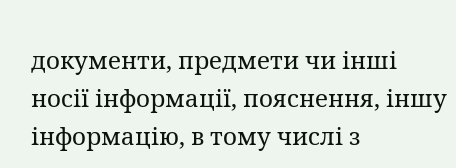документи, предмети чи інші носії інформації, пояснення, іншу інформацію, в тому числі з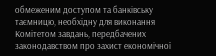обмеженим доступом та банківську таємницю, необхідну для виконання Комітетом завдань, передбачених законодавством про захист економічної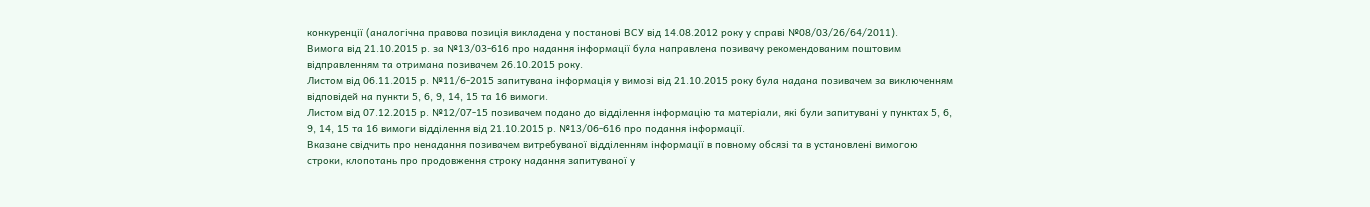конкуренції (аналогічна правова позиція викладена у постанові ВСУ від 14.08.2012 року у справі №08/03/26/64/2011).
Вимога від 21.10.2015 р. за №13/03-616 про надання інформації була направлена позивачу рекомендованим поштовим відправленням та отримана позивачем 26.10.2015 року.
Листом від 06.11.2015 р. №11/6-2015 запитувана інформація у вимозі від 21.10.2015 року була надана позивачем за виключенням відповідей на пункти 5, 6, 9, 14, 15 та 16 вимоги.
Листом від 07.12.2015 р. №12/07-15 позивачем подано до відділення інформацію та матеріали, які були запитувані у пунктах 5, 6, 9, 14, 15 та 16 вимоги відділення від 21.10.2015 р. №13/06-616 про подання інформації.
Вказане свідчить про ненадання позивачем витребуваної відділенням інформації в повному обсязі та в установлені вимогою строки, клопотань про продовження строку надання запитуваної у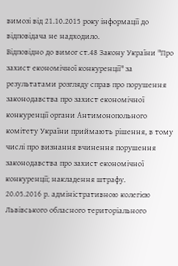вимозі від 21.10.2015 року інформації до відповідача не надходило.
Відповідно до вимог ст.48 Закону України "Про захист економічної конкуренції" за результатами розгляду справ про порушення законодавства про захист економічної конкуренції органи Антимонопольного комітету України приймають рішення, в тому числі про визнання вчинення порушення законодавства про захист економічної конкуренції; накладення штрафу.
20.05.2016 р. адміністративною колегією Львівського обласного територіального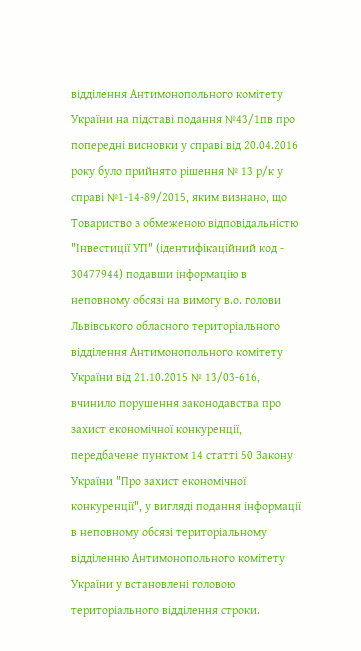відділення Антимонопольного комітету України на підставі подання №43/1пв про попередні висновки у справі від 20.04.2016 року було прийнято рішення № 13 р/к у справі №1-14-89/2015, яким визнано, що Товариство з обмеженою відповідальністю "Інвестиції УП" (ідентифікаційний код - 30477944) подавши інформацію в неповному обсязі на вимогу в.о. голови Львівського обласного територіального відділення Антимонопольного комітету України від 21.10.2015 № 13/03-616, вчинило порушення законодавства про захист економічної конкуренції, передбачене пунктом 14 статті 50 Закону України "Про захист економічної конкуренції", у вигляді подання інформації в неповному обсязі територіальному відділенню Антимонопольного комітету України у встановлені головою територіального відділення строки.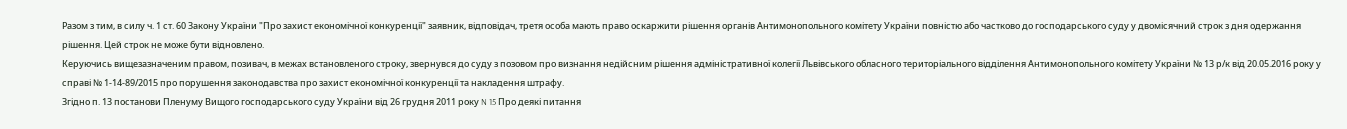Разом з тим, в силу ч. 1 ст. 60 Закону України "Про захист економічної конкуренції" заявник, відповідач, третя особа мають право оскаржити рішення органів Антимонопольного комітету України повністю або частково до господарського суду у двомісячний строк з дня одержання рішення. Цей строк не може бути відновлено.
Керуючись вищезазначеним правом, позивач, в межах встановленого строку, звернувся до суду з позовом про визнання недійсним рішення адміністративної колегії Львівського обласного територіального відділення Антимонопольного комітету України № 13 р/к від 20.05.2016 року у справі № 1-14-89/2015 про порушення законодавства про захист економічної конкуренції та накладення штрафу.
Згідно п. 13 постанови Пленуму Вищого господарського суду України від 26 грудня 2011 року N 15 Про деякі питання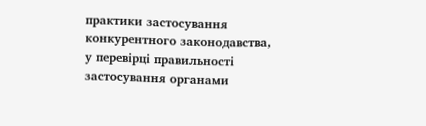практики застосування конкурентного законодавства, у перевірці правильності застосування органами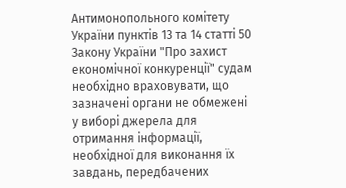Антимонопольного комітету України пунктів 13 та 14 статті 50 Закону України "Про захист економічної конкуренції" судам необхідно враховувати, що зазначені органи не обмежені у виборі джерела для отримання інформації, необхідної для виконання їх завдань, передбачених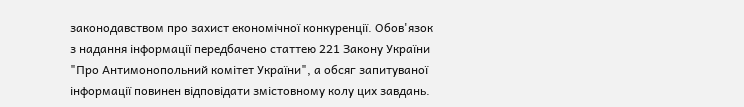законодавством про захист економічної конкуренції. Обов'язок з надання інформації передбачено статтею 221 Закону України "Про Антимонопольний комітет України", а обсяг запитуваної інформації повинен відповідати змістовному колу цих завдань.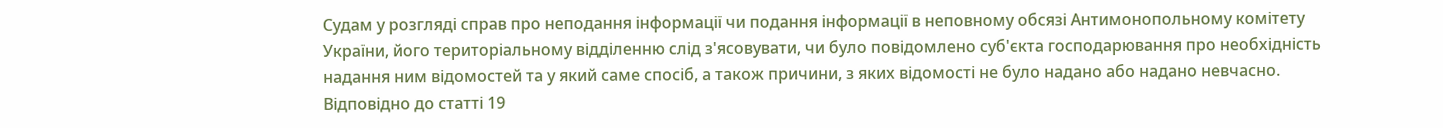Судам у розгляді справ про неподання інформації чи подання інформації в неповному обсязі Антимонопольному комітету України, його територіальному відділенню слід з'ясовувати, чи було повідомлено суб'єкта господарювання про необхідність надання ним відомостей та у який саме спосіб, а також причини, з яких відомості не було надано або надано невчасно.
Відповідно до статті 19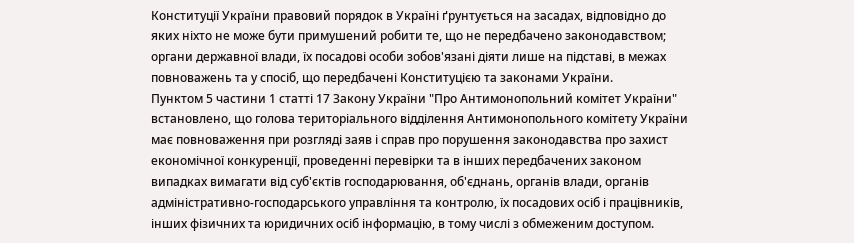Конституції України правовий порядок в Україні ґрунтується на засадах, відповідно до яких ніхто не може бути примушений робити те, що не передбачено законодавством; органи державної влади, їх посадові особи зобов'язані діяти лише на підставі, в межах повноважень та у спосіб, що передбачені Конституцією та законами України.
Пунктом 5 частини 1 статті 17 Закону України "Про Антимонопольний комітет України" встановлено, що голова територіального відділення Антимонопольного комітету України має повноваження при розгляді заяв і справ про порушення законодавства про захист економічної конкуренції, проведенні перевірки та в інших передбачених законом випадках вимагати від суб'єктів господарювання, об'єднань, органів влади, органів адміністративно-господарського управління та контролю, їх посадових осіб і працівників, інших фізичних та юридичних осіб інформацію, в тому числі з обмеженим доступом.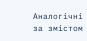Аналогічні за змістом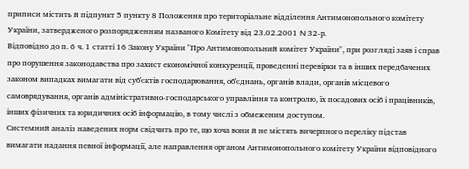приписи містить й підпункт 5 пункту 8 Положення про територіальне відділення Антимонопольного комітету України, затвердженого розпорядженням названого Комітету від 23.02.2001 N 32-р.
Відповідно до п. 6 ч. 1 статті 16 Закону України "Про Антимонопольний комітет України", при розгляді заяв і справ про порушення законодавства про захист економічної конкуренції, проведенні перевірки та в інших передбачених законом випадках вимагати від суб'єктів господарювання, об'єднань, органів влади, органів місцевого самоврядування, органів адміністративно-господарського управління та контролю, їх посадових осіб і працівників, інших фізичних та юридичних осіб інформацію, в тому числі з обмеженим доступом.
Системний аналіз наведених норм свідчить про те, що хоча вони й не містять вичерпного переліку підстав вимагати надання певної інформації, але направлення органом Антимонопольного комітету України відповідного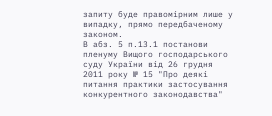запиту буде правомірним лише у випадку, прямо передбаченому законом.
В абз. 5 п.13.1 постанови пленуму Вищого господарського суду України від 26 грудня 2011 року № 15 "Про деякі питання практики застосування конкурентного законодавства"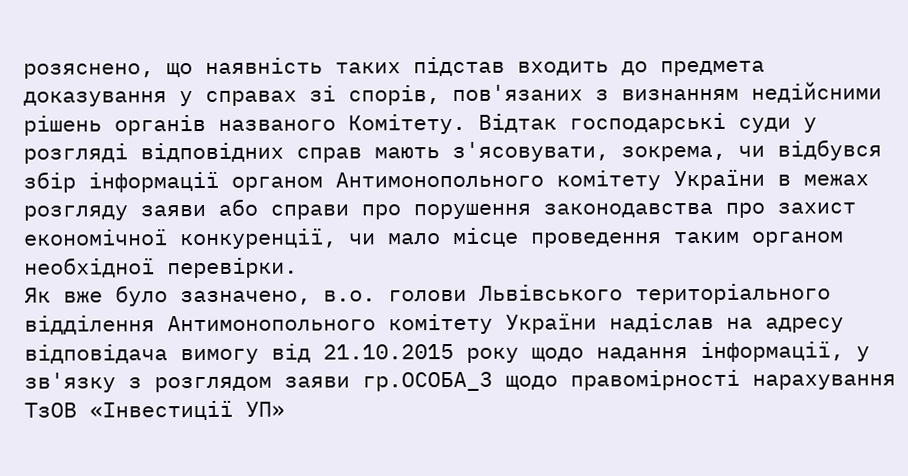розяснено, що наявність таких підстав входить до предмета доказування у справах зі спорів, пов'язаних з визнанням недійсними рішень органів названого Комітету. Відтак господарські суди у розгляді відповідних справ мають з'ясовувати, зокрема, чи відбувся збір інформації органом Антимонопольного комітету України в межах розгляду заяви або справи про порушення законодавства про захист економічної конкуренції, чи мало місце проведення таким органом необхідної перевірки.
Як вже було зазначено, в.о. голови Львівського територіального відділення Антимонопольного комітету України надіслав на адресу відповідача вимогу від 21.10.2015 року щодо надання інформації, у зв'язку з розглядом заяви гр.ОСОБА_3 щодо правомірності нарахування ТзОВ «Інвестиції УП»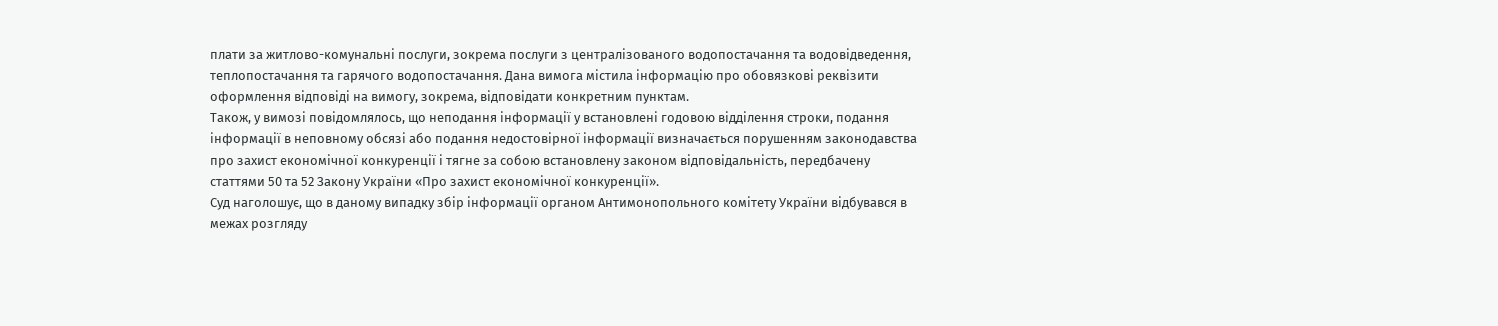плати за житлово-комунальні послуги, зокрема послуги з централізованого водопостачання та водовідведення, теплопостачання та гарячого водопостачання. Дана вимога містила інформацію про обовязкові реквізити оформлення відповіді на вимогу, зокрема, відповідати конкретним пунктам.
Також, у вимозі повідомлялось, що неподання інформації у встановлені годовою відділення строки, подання інформації в неповному обсязі або подання недостовірної інформації визначається порушенням законодавства про захист економічної конкуренції і тягне за собою встановлену законом відповідальність, передбачену статтями 50 та 52 Закону України «Про захист економічної конкуренції».
Суд наголошує, що в даному випадку збір інформації органом Антимонопольного комітету України відбувався в межах розгляду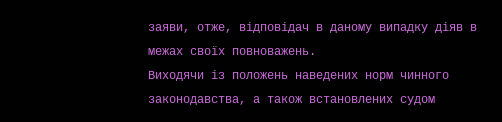заяви, отже, відповідач в даному випадку діяв в межах своїх повноважень.
Виходячи із положень наведених норм чинного законодавства, а також встановлених судом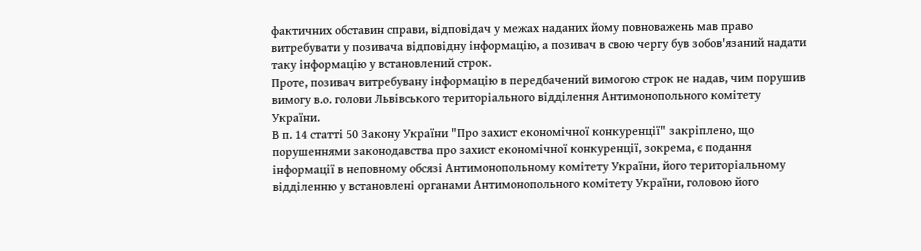фактичних обставин справи, відповідач у межах наданих йому повноважень мав право витребувати у позивача відповідну інформацію, а позивач в свою чергу був зобов'язаний надати таку інформацію у встановлений строк.
Проте, позивач витребувану інформацію в передбачений вимогою строк не надав, чим порушив вимогу в.о. голови Львівського територіального відділення Антимонопольного комітету України.
В п. 14 статті 50 Закону України "Про захист економічної конкуренції" закріплено, що порушеннями законодавства про захист економічної конкуренції, зокрема, є подання інформації в неповному обсязі Антимонопольному комітету України, його територіальному відділенню у встановлені органами Антимонопольного комітету України, головою його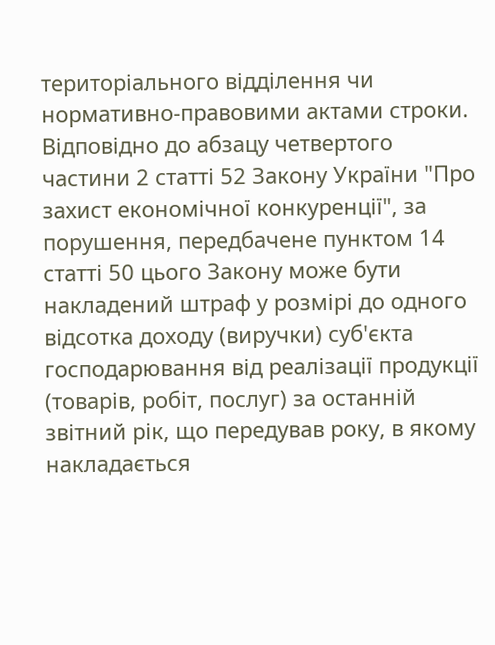територіального відділення чи нормативно-правовими актами строки.
Відповідно до абзацу четвертого частини 2 статті 52 Закону України "Про захист економічної конкуренції", за порушення, передбачене пунктом 14 статті 50 цього Закону може бути накладений штраф у розмірі до одного відсотка доходу (виручки) суб'єкта господарювання від реалізації продукції (товарів, робіт, послуг) за останній звітний рік, що передував року, в якому накладається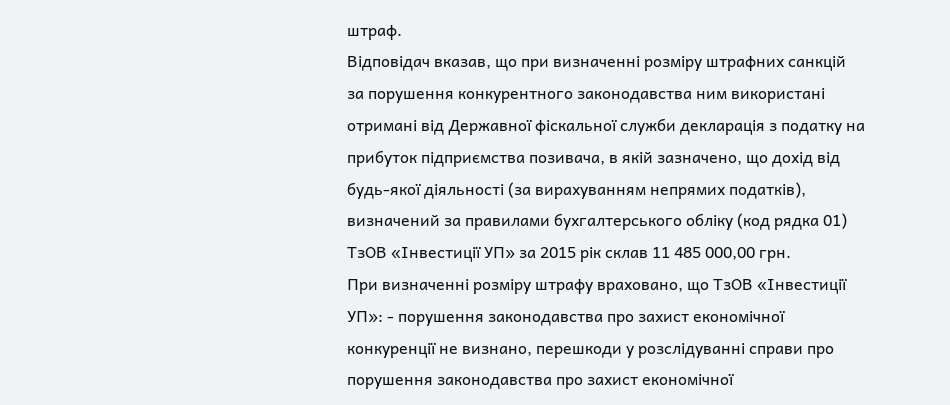штраф.
Відповідач вказав, що при визначенні розміру штрафних санкцій за порушення конкурентного законодавства ним використані отримані від Державної фіскальної служби декларація з податку на прибуток підприємства позивача, в якій зазначено, що дохід від будь-якої діяльності (за вирахуванням непрямих податків), визначений за правилами бухгалтерського обліку (код рядка 01) ТзОВ «Інвестиції УП» за 2015 рік склав 11 485 000,00 грн.
При визначенні розміру штрафу враховано, що ТзОВ «Інвестиції УП»: - порушення законодавства про захист економічної конкуренції не визнано, перешкоди у розслідуванні справи про порушення законодавства про захист економічної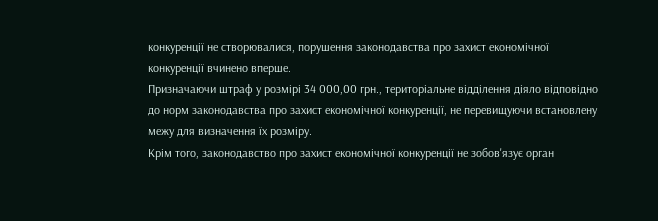конкуренції не створювалися, порушення законодавства про захист економічної конкуренції вчинено вперше.
Призначаючи штраф у розмірі 34 000,00 грн., територіальне відділення діяло відповідно до норм законодавства про захист економічної конкуренції, не перевищуючи встановлену межу для визначення їх розміру.
Крім того, законодавство про захист економічної конкуренції не зобов'язує орган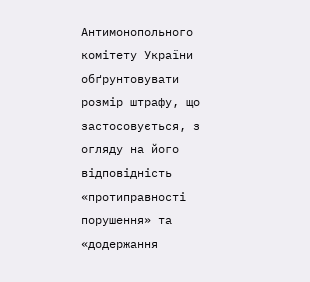Антимонопольного комітету України обґрунтовувати розмір штрафу, що застосовується, з огляду на його відповідність «протиправності порушення» та «додержання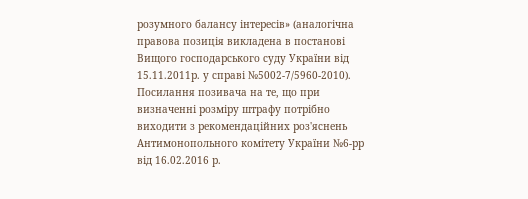розумного балансу інтересів» (аналогічна правова позиція викладена в постанові Вищого господарського суду України від 15.11.2011р. у справі №5002-7/5960-2010).
Посилання позивача на те, що при визначенні розміру штрафу потрібно виходити з рекомендаційних роз'яснень Антимонопольного комітету України №6-рр від 16.02.2016 р.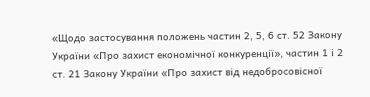«Щодо застосування положень частин 2, 5, 6 cт. 52 Закону України «Про захист економічної конкуренції», частин 1 і 2 cт. 21 Закону України «Про захист від недобросовісної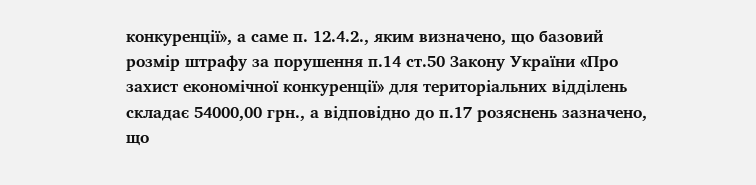конкуренції», а саме п. 12.4.2., яким визначено, що базовий розмір штрафу за порушення п.14 ст.50 Закону України «Про захист економічної конкуренції» для територіальних відділень складає 54000,00 грн., а відповідно до п.17 розяснень зазначено, що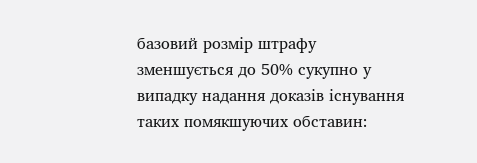базовий розмір штрафу зменшується до 50% сукупно у випадку надання доказів існування таких помякшуючих обставин: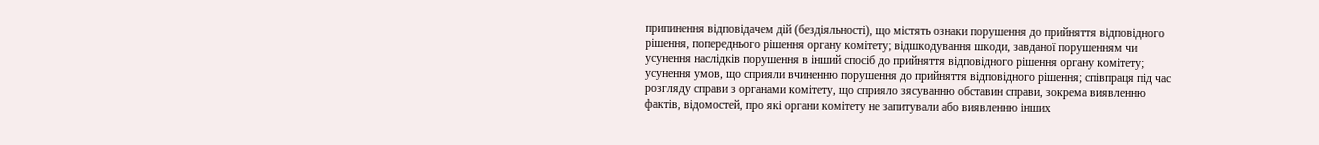припинення відповідачем дій (бездіяльності), що містять ознаки порушення до прийняття відповідного рішення, попереднього рішення органу комітету; відшкодування шкоди, завданої порушенням чи усунення наслідків порушення в інший спосіб до прийняття відповідного рішення органу комітету; усунення умов, що сприяли вчиненню порушення до прийняття відповідного рішення; співпраця під час розгляду справи з органами комітету, що сприяло зясуванню обставин справи, зокрема виявленню фактів, відомостей, про які органи комітету не запитували або виявленню інших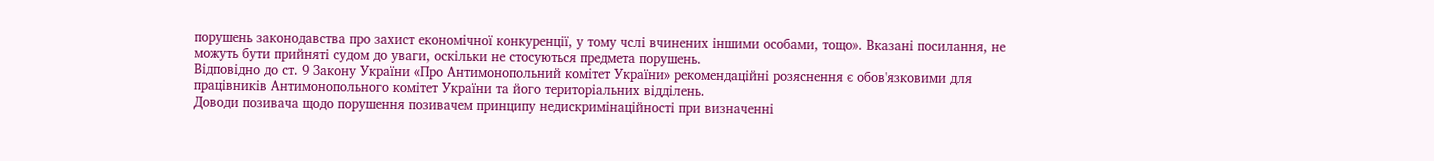порушень законодавства про захист економічної конкуренції, у тому чслі вчинених іншими особами, тощо». Вказані посилання, не можуть бути прийняті судом до уваги, оскільки не стосуються предмета порушень.
Відповідно до ст. 9 Закону України «Про Антимонопольний комітет України» рекомендаційні розяснення є обов'язковими для працівників Антимонопольного комітет України та його територіальних відділень.
Доводи позивача щодо порушення позивачем принципу недискримінаційності при визначенні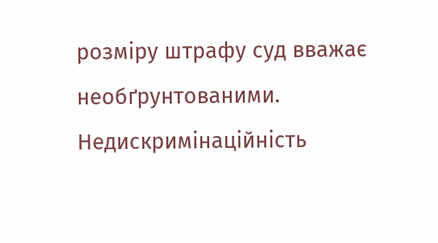розміру штрафу суд вважає необґрунтованими. Недискримінаційність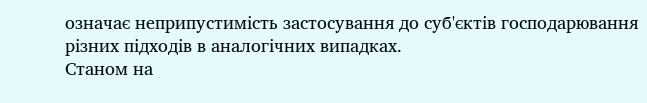означає неприпустимість застосування до суб'єктів господарювання різних підходів в аналогічних випадках.
Станом на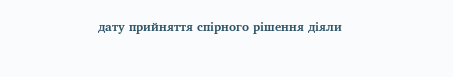дату прийняття спірного рішення діяли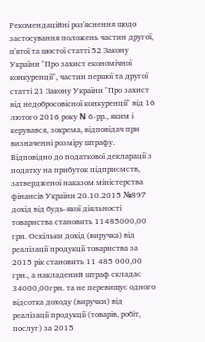Рекомендаційні роз'яснення щодо застосування положень частин другої, п'ятої та шостої статті 52 Закону України "Про захист економічної конкуренції", частин першої та другої статті 21 Закону України "Про захист від недобросовісної конкуренції" від 16 лютого 2016 року N 6-рр., яким і керувався, зокрема, відповідач при визначенні розміру штрафу. Відповідно до податкової декларації з податку на прибуток підприємств, затвердженої наказом міністерства фінансів України 20.10.2015 №897 дохід від будь-якої діяльності товариства становить 11485000,00 грн. Оскільки дохід (виручка) від реалізації продукції товариства за 2015 рік становить 11 485 000,00 грн., а накладений штраф складає 34000,00грн. та не перевищує одного відсотка доходу (виручки) від реалізації продукції (товарів, робіт, послуг) за 2015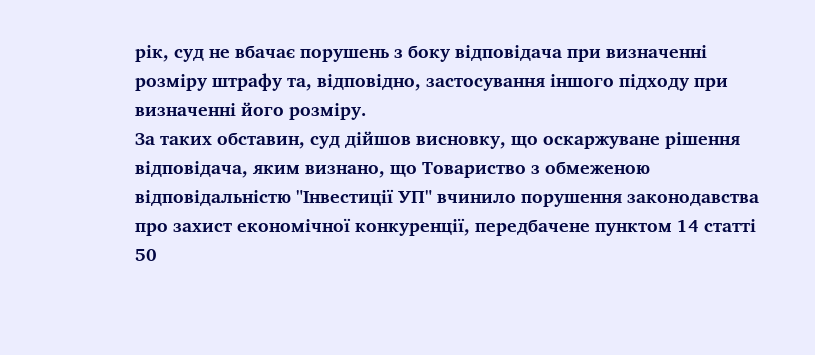рік, суд не вбачає порушень з боку відповідача при визначенні розміру штрафу та, відповідно, застосування іншого підходу при визначенні його розміру.
За таких обставин, суд дійшов висновку, що оскаржуване рішення відповідача, яким визнано, що Товариство з обмеженою відповідальністю "Інвестиції УП" вчинило порушення законодавства про захист економічної конкуренції, передбачене пунктом 14 статті 50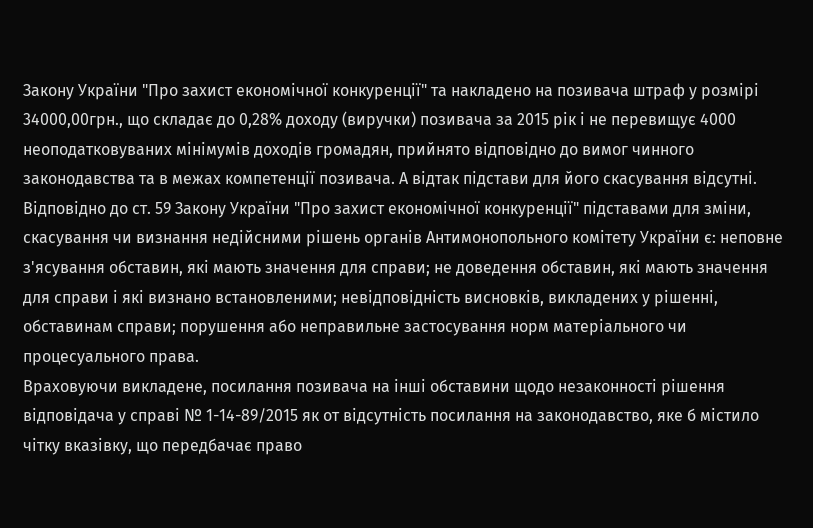Закону України "Про захист економічної конкуренції" та накладено на позивача штраф у розмірі 34000,00грн., що складає до 0,28% доходу (виручки) позивача за 2015 рік і не перевищує 4000 неоподатковуваних мінімумів доходів громадян, прийнято відповідно до вимог чинного законодавства та в межах компетенції позивача. А відтак підстави для його скасування відсутні.
Відповідно до ст. 59 Закону України "Про захист економічної конкуренції" підставами для зміни, скасування чи визнання недійсними рішень органів Антимонопольного комітету України є: неповне з'ясування обставин, які мають значення для справи; не доведення обставин, які мають значення для справи і які визнано встановленими; невідповідність висновків, викладених у рішенні, обставинам справи; порушення або неправильне застосування норм матеріального чи процесуального права.
Враховуючи викладене, посилання позивача на інші обставини щодо незаконності рішення відповідача у справі № 1-14-89/2015 як от відсутність посилання на законодавство, яке б містило чітку вказівку, що передбачає право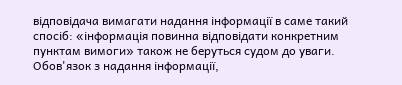відповідача вимагати надання інформації в саме такий спосіб: «інформація повинна відповідати конкретним пунктам вимоги» також не беруться судом до уваги.
Обов'язок з надання інформації,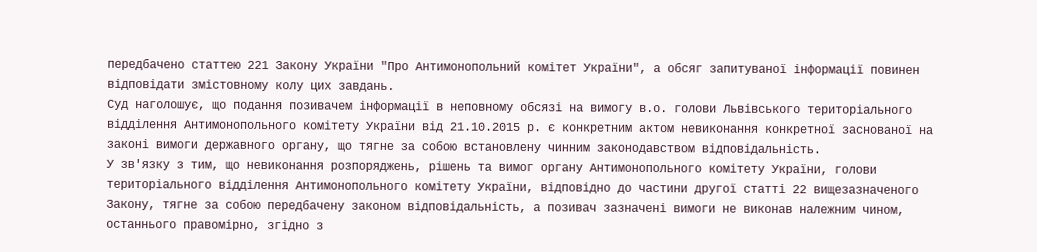передбачено статтею 221 Закону України "Про Антимонопольний комітет України", а обсяг запитуваної інформації повинен відповідати змістовному колу цих завдань.
Суд наголошує, що подання позивачем інформації в неповному обсязі на вимогу в.о. голови Львівського територіального відділення Антимонопольного комітету України від 21.10.2015 р. є конкретним актом невиконання конкретної заснованої на законі вимоги державного органу, що тягне за собою встановлену чинним законодавством відповідальність.
У зв'язку з тим, що невиконання розпоряджень, рішень та вимог органу Антимонопольного комітету України, голови територіального відділення Антимонопольного комітету України, відповідно до частини другої статті 22 вищезазначеного Закону, тягне за собою передбачену законом відповідальність, а позивач зазначені вимоги не виконав належним чином, останнього правомірно, згідно з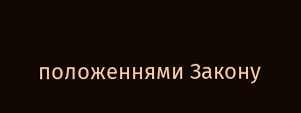положеннями Закону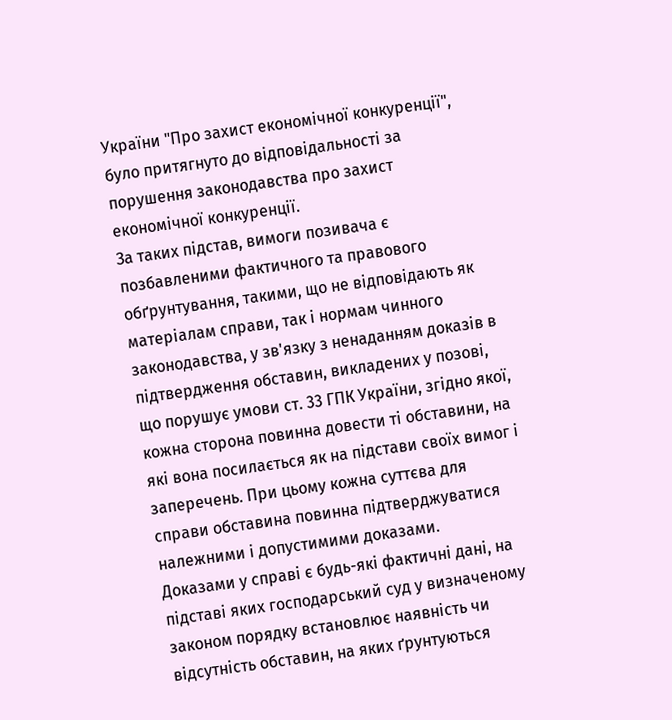України "Про захист економічної конкуренції", було притягнуто до відповідальності за порушення законодавства про захист економічної конкуренції.
За таких підстав, вимоги позивача є позбавленими фактичного та правового обґрунтування, такими, що не відповідають як матеріалам справи, так і нормам чинного законодавства, у зв'язку з ненаданням доказів в підтвердження обставин, викладених у позові, що порушує умови ст. 33 ГПК України, згідно якої, кожна сторона повинна довести ті обставини, на які вона посилається як на підстави своїх вимог і заперечень. При цьому кожна суттєва для справи обставина повинна підтверджуватися належними і допустимими доказами.
Доказами у справі є будь-які фактичні дані, на підставі яких господарський суд у визначеному законом порядку встановлює наявність чи відсутність обставин, на яких ґрунтуються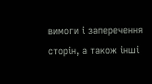вимоги і заперечення сторін, а також інші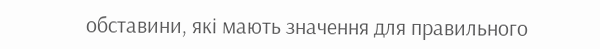обставини, які мають значення для правильного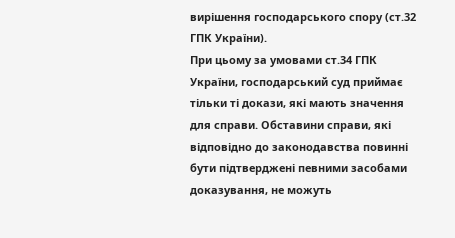вирішення господарського спору (ст.32 ГПК України).
При цьому за умовами ст.34 ГПК України, господарський суд приймає тільки ті докази, які мають значення для справи. Обставини справи, які відповідно до законодавства повинні бути підтверджені певними засобами доказування, не можуть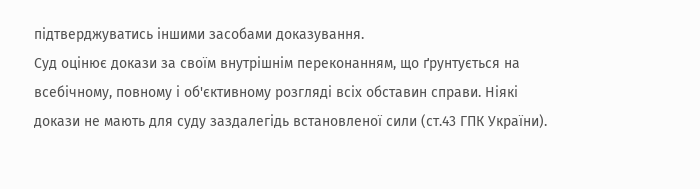підтверджуватись іншими засобами доказування.
Суд оцінює докази за своїм внутрішнім переконанням, що ґрунтується на всебічному, повному і об'єктивному розгляді всіх обставин справи. Ніякі докази не мають для суду заздалегідь встановленої сили (ст.43 ГПК України).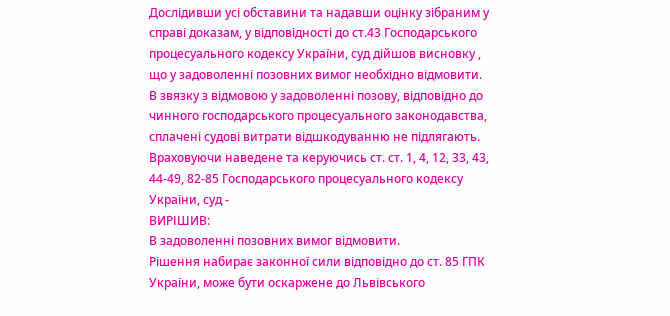Дослідивши усі обставини та надавши оцінку зібраним у справі доказам, у відповідності до ст.43 Господарського процесуального кодексу України, суд дійшов висновку , що у задоволенні позовних вимог необхідно відмовити.
В звязку з відмовою у задоволенні позову, відповідно до чинного господарського процесуального законодавства, сплачені судові витрати відшкодуванню не підлягають.
Враховуючи наведене та керуючись ст. ст. 1, 4, 12, 33, 43, 44-49, 82-85 Господарського процесуального кодексу України, суд -
ВИРІШИВ:
В задоволенні позовних вимог відмовити.
Рішення набирає законної сили відповідно до ст. 85 ГПК України, може бути оскаржене до Львівського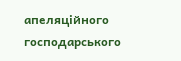апеляційного господарського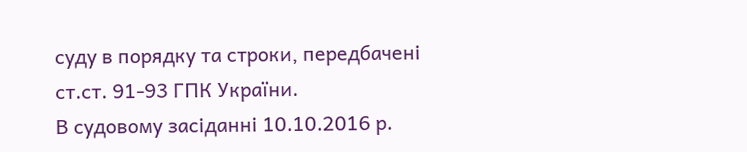суду в порядку та строки, передбачені ст.ст. 91-93 ГПК України.
В судовому засіданні 10.10.2016 р.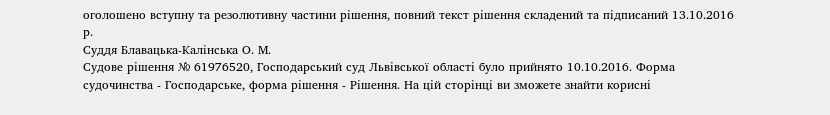оголошено вступну та резолютивну частини рішення, повний текст рішення складений та підписаний 13.10.2016 р.
Суддя Блавацька-Калінська О. М.
Судове рішення № 61976520, Господарський суд Львівської області було прийнято 10.10.2016. Форма судочинства - Господарське, форма рішення - Рішення. На цій сторінці ви зможете знайти корисні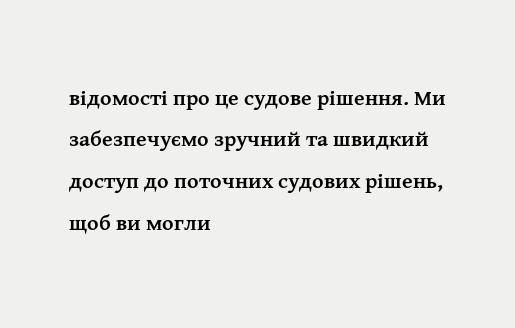відомості про це судове рішення. Ми забезпечуємо зручний та швидкий доступ до поточних судових рішень, щоб ви могли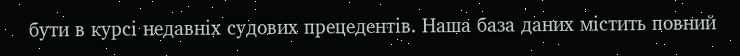бути в курсі недавніх судових прецедентів. Наша база даних містить повний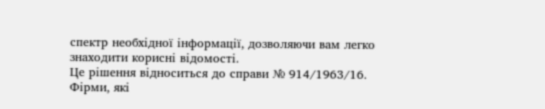спектр необхідної інформації, дозволяючи вам легко знаходити корисні відомості.
Це рішення відноситься до справи № 914/1963/16. Фірми, які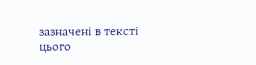зазначені в тексті цього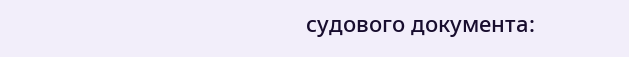судового документа: